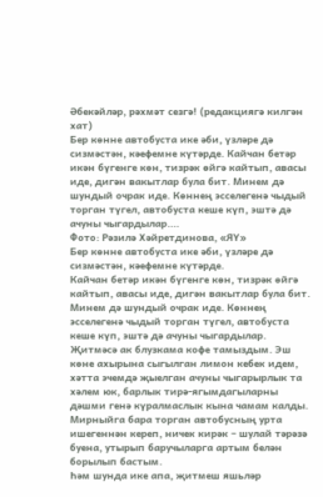Әбекәйләр, рәхмәт сезгә! (редакциягә килгән хат)
Бер көнне автобуста ике әби, үзләре дә сизмәстән, кәефемне күтәрде. Кайчан бетәр икән бүгенге көн, тизрәк өйгә кайтып, авасы иде, дигән вакытлар була бит. Минем дә шундый очрак иде. Көннең эсселегенә чыдый торган түгел, автобуста кеше күп, эштә дә ачуны чыгардылар....
Фото: Рәзилә Хәйретдинова, «ЯҮ»
Бер көнне автобуста ике әби, үзләре дә сизмәстән, кәефемне күтәрде.
Кайчан бетәр икән бүгенге көн, тизрәк өйгә кайтып, авасы иде, дигән вакытлар була бит. Минем дә шундый очрак иде. Көннең эсселегенә чыдый торган түгел, автобуста кеше күп, эштә дә ачуны чыгардылар. Җитмәсә ак блузкама кофе тамыздым. Эш көне ахырына сыгылган лимон кебек идем, хәтта эчемдә җыелган ачуны чыгарырлык та хәлем юк, барлык тирә-ягымдагыларны дәшми генә күралмаслык кына чамам калды. Мирныйга бара торган автобусның урта ишегеннән кереп, ничек кирәк – шулай тәрәзә буена, утырып баручыларга артым белән борылып бастым.
Һәм шунда ике апа, җитмеш яшьләр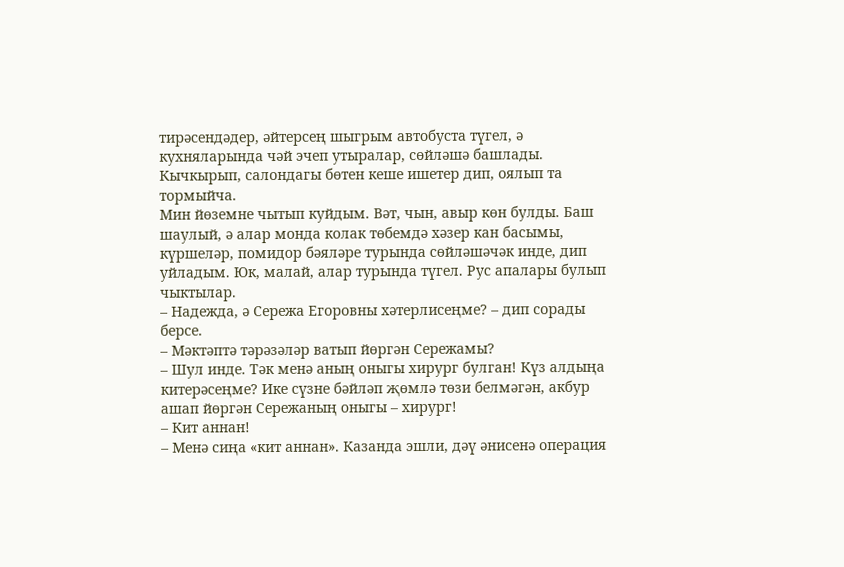тирәсендәдер, әйтерсең шыгрым автобуста түгел, ә кухняларында чәй эчеп утыралар, сөйләшә башлады. Кычкырып, салондагы бөтен кеше ишетер дип, оялып та тормыйча.
Мин йөземне чытып куйдым. Вәт, чын, авыр көн булды. Баш шаулый, ә алар монда колак төбемдә хәзер кан басымы, күршеләр, помидор бәяләре турында сөйләшәчәк инде, дип уйладым. Юк, малай, алар турында түгел. Рус апалары булып чыктылар.
– Надежда, ә Сережа Егоровны хәтерлисеңме? – дип сорады берсе.
– Мәктәптә тәрәзәләр ватып йөргән Сережамы?
– Шул инде. Тәк менә аның оныгы хирург булган! Күз алдыңа китерәсеңме? Ике сүзне бәйләп җөмлә төзи белмәгән, акбур ашап йөргән Сережаның оныгы – хирург!
– Кит аннан!
– Менә сиңа «кит аннан». Казанда эшли, дәү әнисенә операция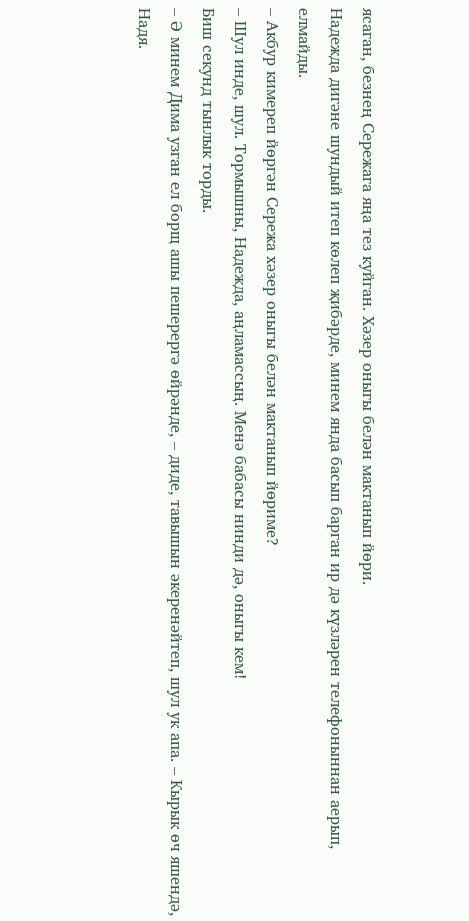ясаган, безнең Сережага яңа тез куйган. Хәзер оныгы белән мактанып йөри.
Надежда дигәне шундый итеп көлеп җибәрде, минем янда басып барган ир дә күзләрен телефоныннан аерып, елмайды.
– Акбур кимереп йөргән Сережа хәзер оныгы белән мактанып йөриме?
– Шул инде, шул. Тормышны, Надежда, аңламассың. Менә бабасы нинди дә, оныгы кем!
Биш секунд тынлык торды.
– Ә минем Дима узган ел борщ ашы пешерергә өйрәнде, – диде, тавышын әкеренәйтеп, шул ук апа. – Кырык өч яшендә, Надя.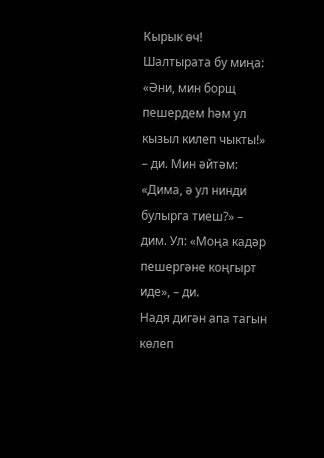Кырык өч! Шалтырата бу миңа: «Әни, мин борщ пешердем һәм ул кызыл килеп чыкты!» – ди. Мин әйтәм: «Дима, ә ул нинди булырга тиеш?» – дим. Ул: «Моңа кадәр пешергәне коңгырт иде», – ди.
Надя дигән апа тагын көлеп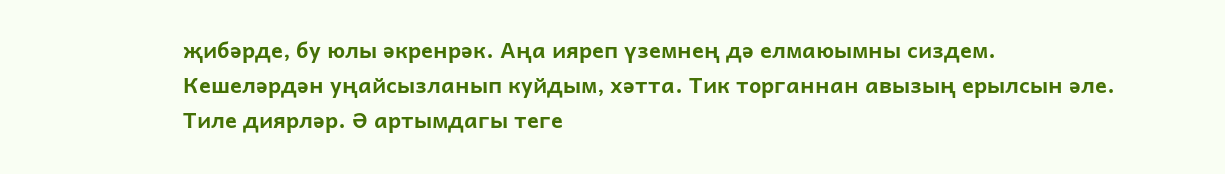җибәрде, бу юлы әкренрәк. Аңа ияреп үземнең дә елмаюымны сиздем. Кешеләрдән уңайсызланып куйдым, хәтта. Тик торганнан авызың ерылсын әле. Тиле диярләр. Ә артымдагы теге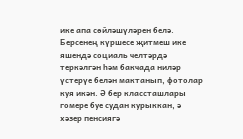ике апа сөйләшүләрен белә. Берсенең күршесе җитмеш ике яшендә социаль челтәрдә теркәлгән һәм бакчада ниләр үстерүе белән мактанып, фотолар куя икән. Ә бер классташлары гомере буе судан курыккан, ә хәзер пенсиягә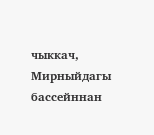чыккач, Мирныйдагы бассейннан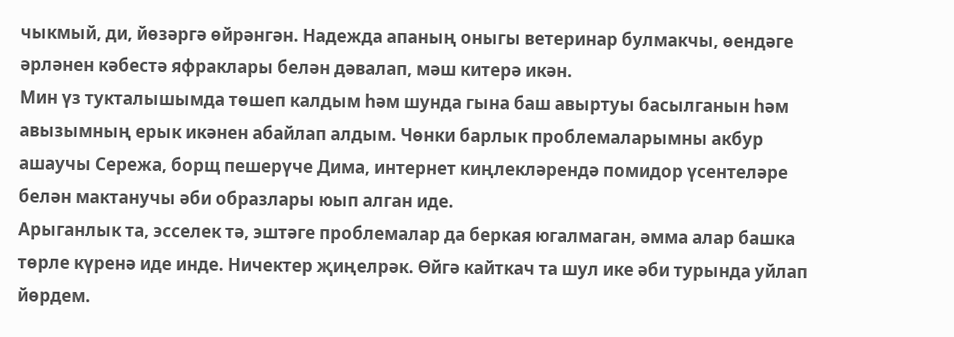чыкмый, ди, йөзәргә өйрәнгән. Надежда апаның оныгы ветеринар булмакчы, өендәге әрләнен кәбестә яфраклары белән дәвалап, мәш китерә икән.
Мин үз тукталышымда төшеп калдым һәм шунда гына баш авыртуы басылганын һәм авызымның ерык икәнен абайлап алдым. Чөнки барлык проблемаларымны акбур ашаучы Сережа, борщ пешерүче Дима, интернет киңлекләрендә помидор үсентеләре белән мактанучы әби образлары юып алган иде.
Арыганлык та, эсселек тә, эштәге проблемалар да беркая югалмаган, әмма алар башка төрле күренә иде инде. Ничектер җиңелрәк. Өйгә кайткач та шул ике әби турында уйлап йөрдем.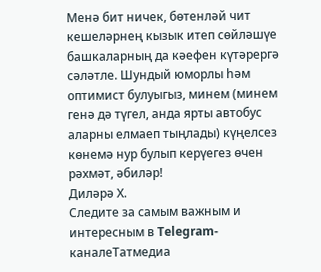Менә бит ничек, бөтенләй чит кешеләрнең кызык итеп сөйләшүе башкаларның да кәефен күтәрергә сәләтле. Шундый юморлы һәм оптимист булуыгыз, минем (минем генә дә түгел, анда ярты автобус аларны елмаеп тыңлады) күңелсез көнемә нур булып керүегез өчен рәхмәт, әбиләр!
Диләрә Х.
Следите за самым важным и интересным в Telegram-каналеТатмедиа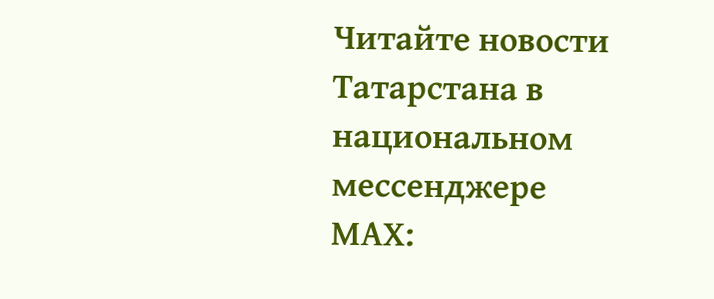Читайте новости Татарстана в национальном мессенджере MАХ: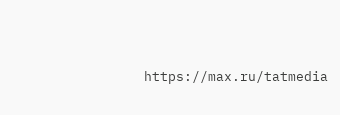https://max.ru/tatmedia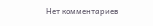Нет комментариев